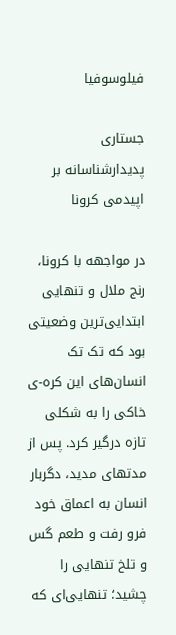فیلوسوفیا

جستاری پدیدارشناسانه بر اپیدمی کرونا

در مواجهه با کرونا، رنج ملال و تنهایی ابتدایی‌ترین وضعیتی بود که تک تک انسان‌های این کره-ی خاکی را به شکلی تازه درگیر کرد. پس از مدتهای مدید، دگربار انسان به اعماق خود فرو رفت و طعم گس و تلخ تنهایی را چشید؛ تنهایی‌ای که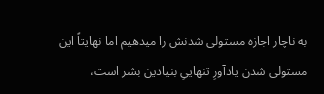به ناچار اجازه مستولی شدنش را میدهیم اما نهایتاً این مستولی شدن یادآورِ تنهاییِ بنیادین بشر است،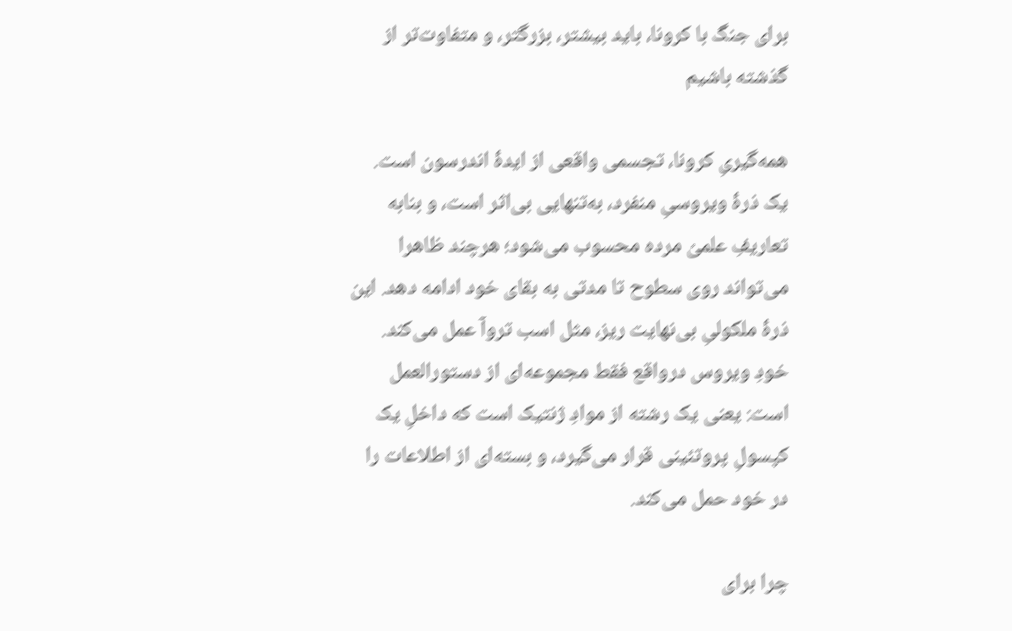برای جنگ با کرونا، باید بیشتر، بزرگتر، و متفاوت‌تر از گذشته باشیم

همه‌گیریِ کرونا، تجسمی واقعی از ایدۀ اندرسون است. یک ذرۀ ویروسیِ منفرد، به‌تنهایی بی‌اثر است، و بنابه تعاریفِ علمیْ مرده محسوب می‌شود؛ هرچند ظاهرا می‌تواند روی سطوح تا مدتی به بقای خود ادامه دهد. این ذرۀ ملکولیِ بی‌نهایت ریز، مثل اسب تروآ عمل می‌کند. خودِ ویروس درواقع فقط مجموعه‌ای از دستورالعمل است: یعنی یک رشته از موادِ ژنتیک است که داخلِ یک کپسولِ پروتئینی قرار می‌گیرد، و بسته‌ای از اطلاعات را در خود حمل می‌کند.

چرا برای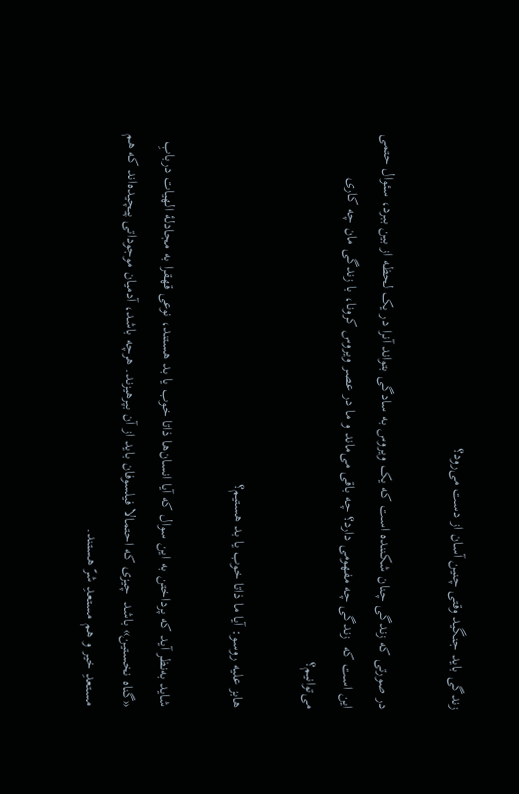زندگی باید جنگید وقتی چنین آسان از دست می‌رود؟

در صورتی که زندگی چنان شکننده است که یک ویروس به سادگی بتواند آنرا در یک لحظه از بین ببرد، سئوال حتمی این است که  زندگی چه مفهومی دارد؟ چه باقی می‌ماند و ما در عصر ویروس کرونا، با زندگی مان چه کاری می‌توانیم؟

هابز علیه روسو: آیا ما ذاتا خوب یا بد هستیم؟

شاید به‌نظر آید که پرداختن به این سوال که آیا انسان‌ها ذاتا خوب یا بد هستند، نوعی قهقرا به مجادلۀ الهیات دربابِ «گناه نخستین» باشد  چیزی که احتمالا فیلسوفان باید از آن بپرهیزند. هرچه باشد، آدمیان موجوداتی پیچیده‌اند که هم مستعدِ خیر و هم مستعدِ شرّ هستند.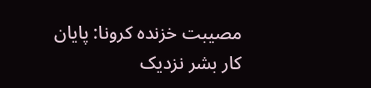مصیبت خزنده کرونا: پایان کار بشر نزدیک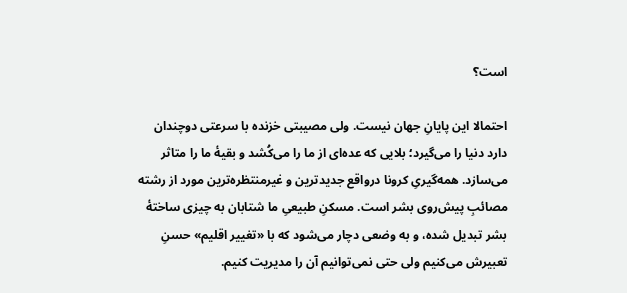است؟

احتمالا این پایانِ جهان نیست. ولی مصیبتی خزنده با سرعتی دوچندان دارد دنیا را می‌گیرد؛ بلایی که عده‌ای از ما را می‌کُشد و بقیۀ ما را متاثر می‌سازد. همه‌گیریِ کرونا درواقع جدیدترین و غیرمنتظره‌ترین مورد از رشته مصائبِ پیش‌روی بشر است. مسکنِ طبیعیِ ما شتابان به چیزی ساختۀ بشر تبدیل شده، و به وضعی دچار می‌شود که با «تغییر اقلیم» حسنِ تعبیرش می‌کنیم ولی حتی نمی‌توانیم آن را مدیریت کنیم.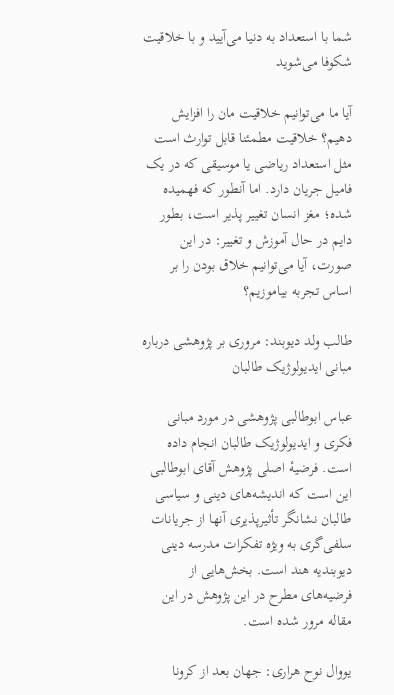شما با استعداد به دنیا می‌آیید و با خلاقیت شکوفا می‌شوید

آیا ما می‌توانیم خلاقیت مان را افزایش دهیم؟ خلاقیت مطمئنا قابل توارث است مثل استعداد ریاضی یا موسیقی که در یک فامیل جریان دارد. اما آنطور که فهمیده شده؛ مغز انسان تغییر پذیر است، بطور دایم در حال آموزش و تغییر: در این صورت، آیا می‌توانیم خلاق بودن را بر اساس تجربه‌ بیاموزیم؟

طالب ولد دیوبند: مروری بر پژوهشی درباره مبانی ایدیولوژیک طالبان

عباس ابوطالبی پژوهشی در مورد مبانی فکری و ایدیولوژیک طالبان انجام داده است. فرضیهٔ اصلی پژوهش آقای ابوطالبی این است که اندیشه‌های دینی و سیاسی طالبان نشانگر تأثیرپذیری آنها از جریانات سلفی‌گری به ویژه تفکرات مدرسه دینی دیوبندیه هند است. بخش‌هایی از فرضیه‌های مطرح در این پژوهش در این مقاله مرور شده است.

یووال نوح هراری: جهان بعد از کرونا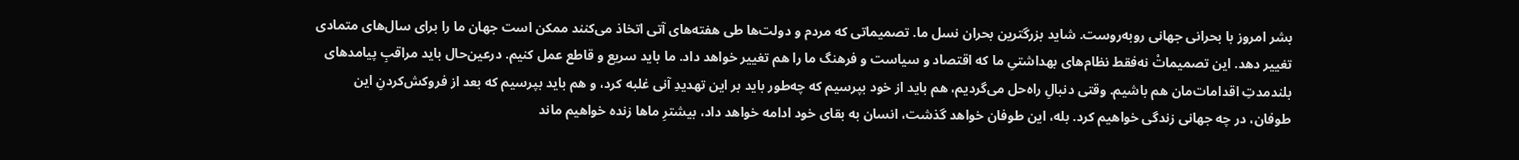بشر امروز با بحرانی جهانی روبه‌روست. شاید بزرگترین بحران نسل ما. تصمیماتی که مردم و دولت‌ها طی هفته‌های آتی اتخاذ می‌کنند ممکن است جهان ما را برای سال‌های متمادی تغییر دهد. این تصمیماتْ نه‌فقط نظام‌های بهداشتیِ ما که اقتصاد و سیاست و فرهنگ ما را هم تغییر خواهد داد. ما باید سریع و قاطع عمل کنیم. درعین‌حال باید مراقبِ پیامدهای بلندمدتِ اقدامات‌مان هم باشیم. وقتی دنبالِ راه‌حل می‌گردیم، هم باید از خود بپرسیم که چه‌طور باید بر این تهدیدِ آنی غلبه کرد، و هم باید بپرسیم که بعد از فروکش‌کردنِ این طوفان، در چه جهانی زندگی خواهیم کرد. بله، این طوفان خواهد گذشت، انسان به بقای خود ادامه خواهد داد، بیشترِ ماها زنده خواهیم ماند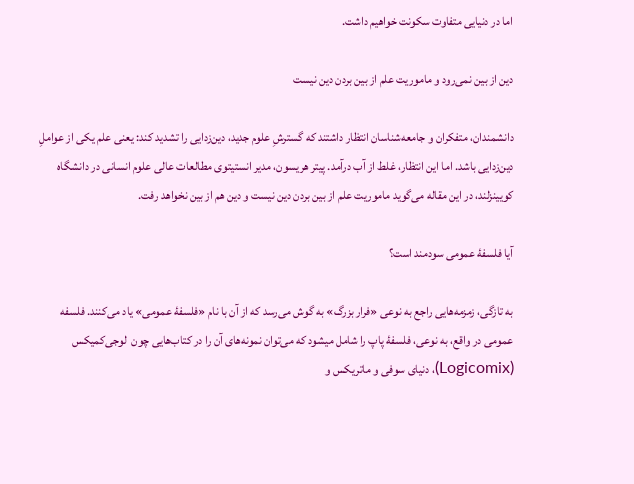اما در دنیایی متفاوت سکونت خواهیم داشت.

دین از بین نمی‌رود و ماموریت علم از بین بردن دین نیست

دانشمندان، متفکران و جامعه‌شناسان انتظار داشتند که گسترشِ علوم جدید، دین‌زدایی را تشدید کند: یعنی علم یکی از عواملِ دین‌زدایی باشد. اما این انتظار، غلط از آب درآمد. پیتر هریسون، مدیر انستیتوی مطالعات عالی علوم انسانی در دانشگاه کویینزلند، در این مقاله می‌گوید ماموریت علم از بین بردن دین نیست و دین هم از بین نخواهد رفت.

آیا فلسفهٔ عمومی سودمند است؟

به تازگی، زمزمه‌هایی راجع به نوعی «فرار بزرگ» به گوش می‌رسد که از آن با نام «فلسفهٔ عمومی» یاد می‌کنند. فلسفه عمومی در واقع، به نوعی، فلسفهٔ پاپ را شامل میشود که می‌توان نمونه‌های آن را در کتاب‌هایی چون  لوجی‌کمیکس (Logicomix)، دنیای سوفی و ماتریکس و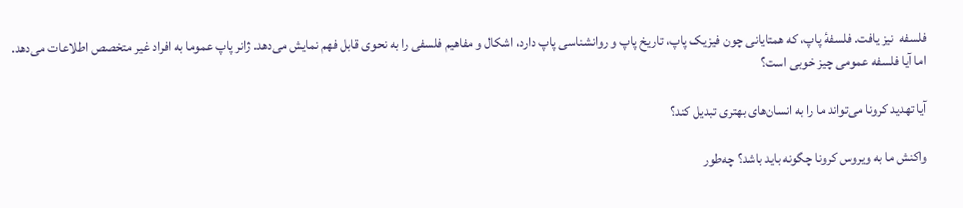فلسفه  نیز یافت. فلسفهٔ پاپ، که همتایانی چون فیزیک پاپ، تاریخ پاپ و روانشناسی پاپ دارد، اشکال و مفاهیم فلسفی را به نحوی قابل فهم نمایش می‌دهد. ژانر پاپ عموما به افراد غیر متخصص اطلاعات می‌دهد. اما آیا فلسفه عمومی چیز خوبی است؟

آیا تهدید کرونا می‌تواند ما را به انسان‌های بهتری تبدیل کند؟

واکنش ما به ویروس کرونا چگونه باید باشد؟ چه‌طور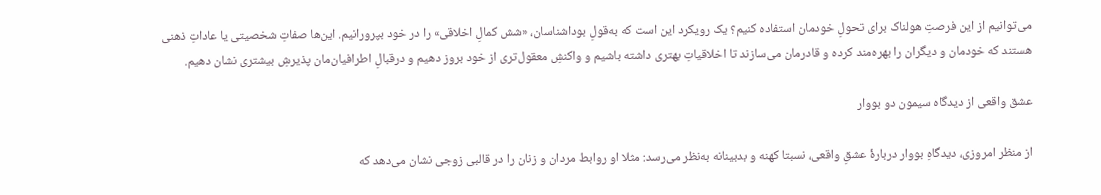می‌توانیم از این فرصتِ هولناک برای تحولِ خودمان استفاده کنیم؟ یک رویکرد این است که به‌قولِ بوداشناسان، «شش کمالِ اخلاقی» را در خود بپرورانیم. این‌ها صفاتِ شخصیتی یا عاداتِ ذهنی هستند که خودمان و دیگران را بهره‌مند کرده و قادرمان می‌سازند تا اخلاقیاتِ بهتری داشته باشیم و واکنشِ معقول‌تری از خود بروز دهیم و درقبالِ اطرافیان‌مان پذیرشِ بیشتری نشان دهیم.

عشق واقعی از دیدگاه سیمون دو بووار

از منظر امروزی، دیدگاهِ بووار دربارۀ عشقِ واقعی، نسبتا کهنه و بدبینانه به‌نظر می‌رسد: مثلا او روابط مردان و زنان را در قالبی زوجی نشان می‌دهد که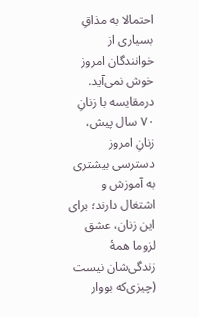احتمالا به مذاقِ بسیاری از خوانندگان امروز خوش نمی‌آید. درمقایسه با زنانِ ۷۰ سال پیش، زنانِ امروز دسترسی بیشتری به آموزش و اشتغال دارند؛ برای این زنان، عشق لزوما همۀ زندگی‌شان نیست (چیزی‌که بووار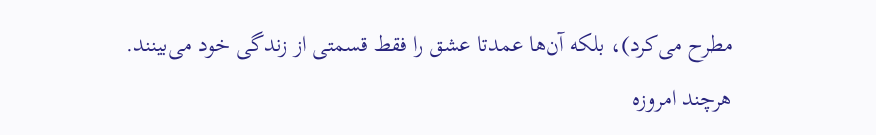مطرح می‌کرد)، بلکه آن‌ها عمدتا عشق را فقط قسمتی از زندگی خود می‌بینند. هرچند امروزه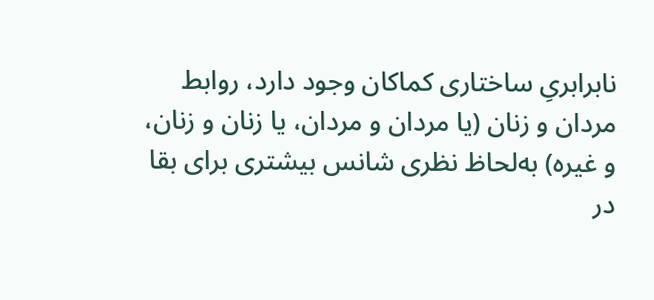نابرابریِ ساختاری کماکان وجود دارد، روابط مردان و زنان (یا مردان و مردان، یا زنان و زنان، و غیره) به‌لحاظ نظری شانس بیشتری برای بقا در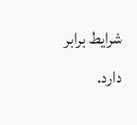شرایط برابر دارد.